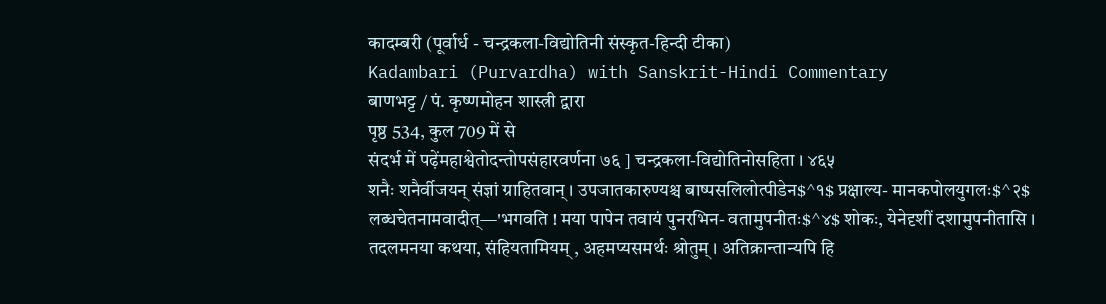कादम्बरी (पूर्वार्ध - चन्द्रकला-विद्योतिनी संस्कृत-हिन्दी टीका)
Kadambari (Purvardha) with Sanskrit-Hindi Commentary
बाणभट्ट / पं. कृष्णमोहन शास्त्री द्वारा
पृष्ठ 534, कुल 709 में से
संदर्भ में पढ़ेंमहाश्वेतोदन्तोपसंहारवर्णना ७६ ] चन्द्रकला-विद्योतिनोसहिता । ४६५
शनैः शनैर्वीजयन् संज्ञां ग्राहितवान् । उपजातकारुण्यश्च बाष्पसलिलोत्पीडेन$^१$ प्रक्षाल्य- मानकपोलयुगलः$^२$ लब्धचेतनामवादीत्—'भगवति ! मया पापेन तवायं पुनरभिन- वतामुपनीतः$^४$ शोकः, येनेदृशीं दशामुपनीतासि । तदलमनया कथया, संहियतामियम् , अहमप्यसमर्थः श्रोतुम् । अतिक्रान्तान्यपि हि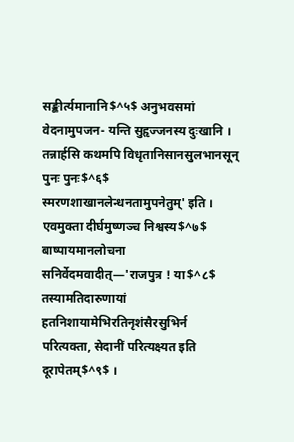सङ्कीर्त्यमानानि$^५$ अनुभवसमां वेदनामुपजन- यन्ति सुहृज्जनस्य दुःखानि । तन्नार्हसि कथमपि विधृतानिसानसुलभानसून् पुनः पुनः$^६$ स्मरणशाखानलेन्धनतामुपनेतुम्' इति ।
एवमुक्ता दीर्घमुष्णञ्च निश्वस्य$^७$ बाष्पायमानलोचना सनिर्वेदमवादीत्—'राजपुत्र ! या$^८$ तस्यामतिदारुणायां हतनिशायामेभिरतिनृशंसैरसुभिर्न परित्यक्ता, सेदानीं परित्यक्ष्यत इति दूरापेतम्$^९$ ।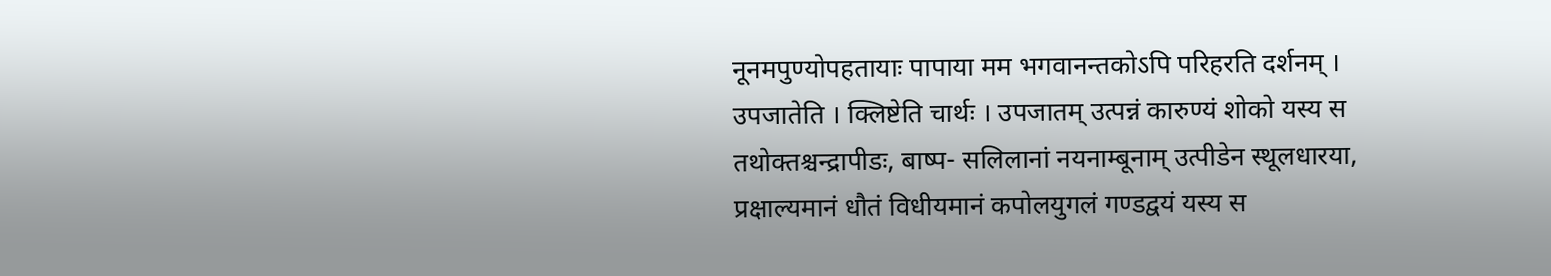नूनमपुण्योपहतायाः पापाया मम भगवानन्तकोऽपि परिहरति दर्शनम् ।
उपजातेति । क्लिष्टेति चार्थः । उपजातम् उत्पन्नं कारुण्यं शोको यस्य स तथोक्तश्चन्द्रापीडः, बाष्प- सलिलानां नयनाम्बूनाम् उत्पीडेन स्थूलधारया, प्रक्षाल्यमानं धौतं विधीयमानं कपोलयुगलं गण्डद्वयं यस्य स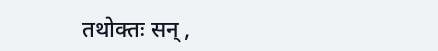तथोक्तः सन् ,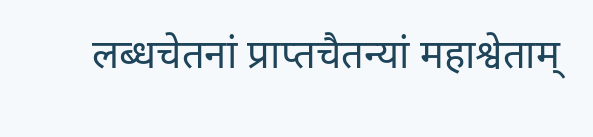लब्धचेतनां प्राप्तचैतन्यां महाश्वेताम्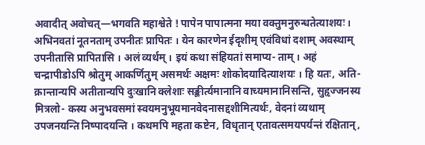अवादीत् अवोचत्—भगवति महाश्वेते ! पापेन पापात्मना मया वक्तुमनुरुन्धतेत्याशयः । अभिनवतां नूतनताम् उपनीतः प्रापितः । येन कारणेन ईदृशीम् एवंविधां दशाम् अवस्थाम् उपनीतासि प्रापितासि । अलं व्यर्थम् । इयं कथा संहियतां समाप्य- ताम् । अहं चन्द्रापीडोऽपि श्रोतुम् आकर्णितुम् असमर्थः अक्षमः शोकोदयादित्याशयः । हि यतः, अति- क्रान्तान्यपि अतीतान्यपि दुःखानि क्लेशाः सङ्कीर्त्यमानानि वाच्यमानानिसन्ति, सुहृज्जनस्य मित्रलो- कस्य अनुभवसमां स्वयमनुभूयमानवेदनासद्दशीमित्यर्थः, वेदनां व्यथाम् उपजनयन्ति निष्पादयन्ति । कथमपि महता कष्टेन, विधृतान् एतावत्समयपर्यन्तं रक्षितान्,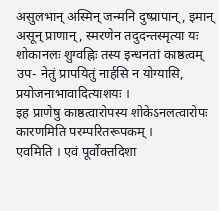असुलभान् अस्मिन् जन्मनि दुष्प्रापान् , इमान् असून् प्राणान् , स्मरणेन तदुदन्तस्मृत्या यः शोकानलः शुग्वह्निः तस्य इन्धनतां काष्ठत्वम् उप- नेतुं प्रापयितुं नार्हसि न योग्यासि, प्रयोजनाभावादित्याशयः ।
इह प्राणेषु काष्ठत्वारोपस्य शोकेऽनलत्वारोपः कारणमिति परम्परितरूपकम् ।
एवमिति । एवं पूर्वोक्तदिशा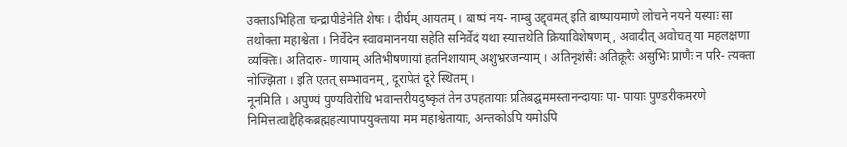उक्ताऽभिहिता चन्द्रापीडेनेति शेषः । दीर्घम् आयतम् । बाष्पं नय- नाम्बु उद्द्वमत् इति बाष्पायमाणे लोचने नयने यस्याः सा तथोक्ता महाश्वेता । निर्वेदेन स्वावमाननया सहेति सनिर्वेदं यथा स्यात्तथेति क्रियाविशेषणम्, अवादीत् अवोचत् या महलक्षणा व्यक्तिः। अतिदारु- णायाम् अतिभीषणायां हतनिशायाम् अशुभ्ररजन्याम् । अतिनृशंसैः अतिक्रूरैः असुभिः प्राणैः न परि- त्यक्ता नोज्झिता । इति एतत् सम्भावनम् , दूरापेतं दूरे स्थितम् ।
नूनमिति । अपुण्यं पुण्यविरोधि भवान्तरीयदुष्कृतं तेन उपहतायाः प्रतिबद्घममस्तानन्दायाः पा- पायाः पुण्डरीकमरणे निमित्तत्वाद्दैहिकब्रह्महत्यापापयुक्ताया मम महाश्वेतायाः, अन्तकोऽपि यमोऽपि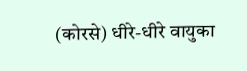(कोरसे) धीरे-धीरे वायुका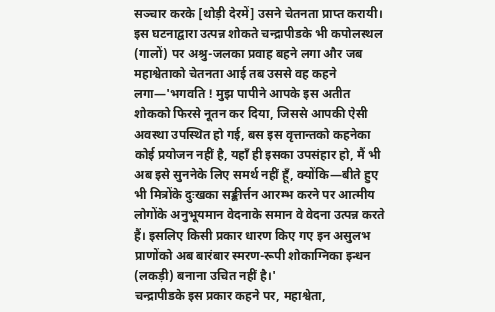सञ्चार करके [थोड़ी देरमें] उसने चेतनता प्राप्त करायी। इस घटनाद्वारा उत्पन्न शोकते चन्द्रापीडके भी कपोलस्थल (गालों) पर अश्रु-जलका प्रवाह बहने लगा और जब महाश्वेताको चेतनता आई तब उससे वह कहने लगा—'भगवति ! मुझ पापीने आपके इस अतीत शोकको फिरसे नूतन कर दिया, जिससे आपकी ऐसी अवस्था उपस्थित हो गई, बस इस वृत्तान्तको कहनेका कोई प्रयोजन नहीं है, यहाँ ही इसका उपसंहार हो, मैं भी अब इसे सुननेके लिए समर्थ नहीं हूँ, क्योंकि—बीते हुए भी मित्रोंके दुःखका सङ्कीर्त्तन आरम्भ करने पर आत्मीय लोगोंके अनुभूयमान वेदनाके समान वे वेदना उत्पन्न करते हैं। इसलिए किसी प्रकार धारण किए गए इन असुलभ प्राणोंको अब बारंबार स्मरण-रूपी शोकाग्निका इन्धन (लकड़ी) बनाना उचित नहीं है।'
चन्द्रापीडके इस प्रकार कहने पर, महाश्वेता,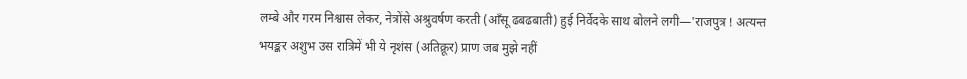लम्बे और गरम निश्वास लेकर, नेत्रोंसे अश्रुवर्षण करती (आँसू ढबढबाती) हुई निर्वेदके साथ बोलने लगी—'राजपुत्र ! अत्यन्त भयङ्कर अशुभ उस रात्रिमें भी ये नृशंस (अतिक्रूर) प्राण जब मुझे नहीं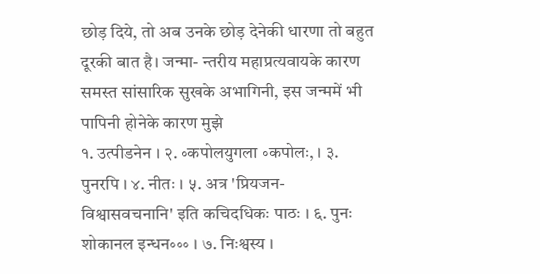छोड़ दिये, तो अब उनके छोड़ देनेकी धारणा तो बहुत दूरकी बात है। जन्मा- न्तरीय महाप्रत्यवायके कारण समस्त सांसारिक सुखके अभागिनी, इस जन्ममें भी पापिनी होनेके कारण मुझे
१. उत्पीडनेन । २. ॰कपोलयुगला ॰कपोलः, । ३. पुनरपि । ४. नीतः । ५. अत्र 'प्रियजन-विश्वासवचनानि' इति कचिदधिकः पाठः । ६. पुनः शोकानल इन्धन॰॰॰ । ७. निःश्वस्य ।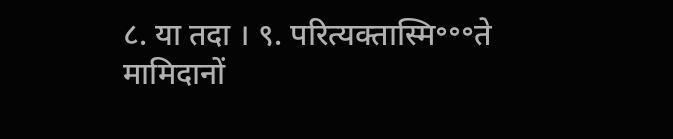८. या तदा । ९. परित्यक्तास्मि॰॰॰ते मामिदानों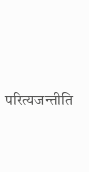परित्यजन्तीति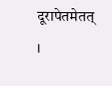दूरापेतमेतत् ।